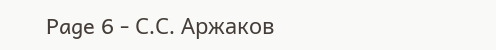Page 6 - С.С. Аржаков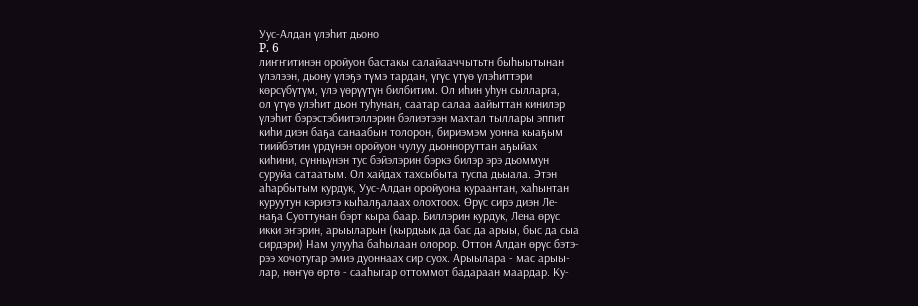Уус-Алдан үлэһит дьоно
P. 6
лиҥҥитинэн оройуон бастакы салайааччытьтн быһыытынан
үлэлээн, дьону үлэҕэ түмэ тардан, үгүс үтүө үлэһиттэри
көрсүбүтүм, үлэ үөрүүтүн билбитим. Ол иһин уһун сылларга,
ол үтүө үлэһит дьон туһунан, саатар салаа аайыттан кинилэр
үлэһит бэрэстэбиитэллэрин бэлиэтээн махтал тыллары эппит
киһи диэн баҕа санаабын толорон, бириэмэм уонна кыаҕым
тиийбэтин үрдүнэн оройуон чулуу дьонноруттан аҕыйах
киһини, сүнньүнэн тус бэйэлэрин бэркэ билэр эрэ дьоммун
суруйа сатаатым. Ол хайдах тахсыбыта туспа дьыала. Этэн
аһарбытым курдук, Уус-Алдан оройуона кураантан, хаһынтан
куруутун кэриэтэ кыһалҕалаах олохтоох. Өрүс сирэ диэн Ле-
наҕа Суоттунан бэрт кыра баар. Биллэрин курдук, Лена өрүс
икки эҥэрин, арыыларын (кырдьык да бас да арыы, быс да сыа
сирдэри) Нам улууһа баһылаан олорор. Оттон Алдан өрүс бэтэ-
рээ хочотугар эмиэ дуоннаах сир суох. Арыылара - мас арыы-
лар, нөҥүө өртө - сааһыгар оттоммот бадараан маардар. Ку-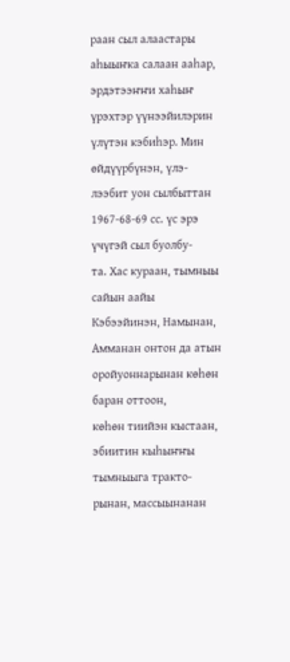раан сыл алаастары аһыыҥка салаан ааһар, эрдэтээҥҥи хаһыҥ
үрэхтэр үүнээйилэрин үлүтэн кэбиһэр. Мин өйдүүрбүнэн, үлэ-
лээбит уон сылбыттан 1967-68-69 сс. үс эрэ үчүгэй сыл буолбу-
та. Хас кураан, тымныы сайын аайы Кэбээйинэн, Намынан,
Амманан онтон да атын оройуоннарынан көһөн баран оттоон,
көһөн тиийэн кыстаан, эбиитин кыһыҥҥы тымныыга тракто-
рынан, массыынанан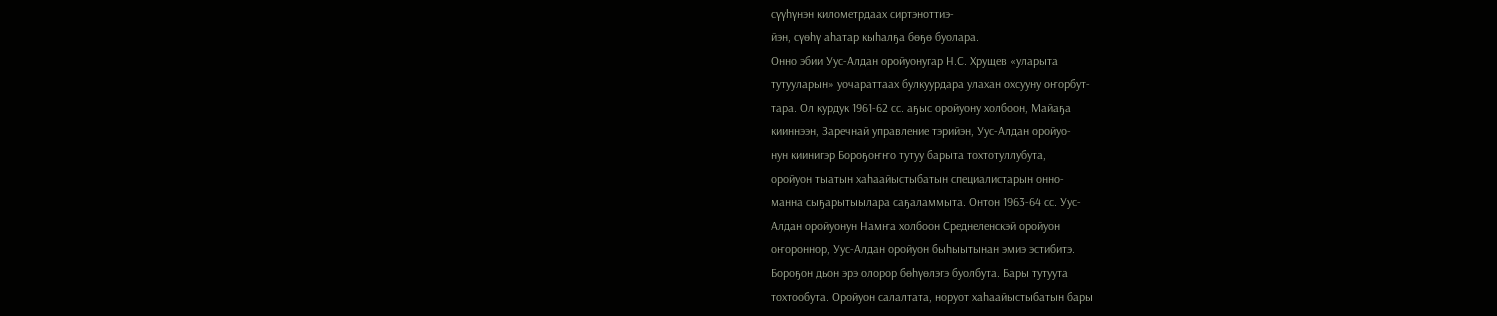сүүһүнэн километрдаах сиртэноттиэ-
йэн, сүөһү аһатар кыһалҕа бөҕө буолара.
Онно эбии Уус-Алдан оройуонугар Н.С. Хрущев «уларыта
тутууларын» уочараттаах булкуурдара улахан охсууну оҥорбут-
тара. Ол курдук 1961-62 сс. аҕыс оройуону холбоон, Майаҕа
кииннээн, Заречнай управление тэрийэн, Уус-Алдан оройуо-
нун киинигэр Бороҕоҥҥо тутуу барыта тохтотуллубута,
оройуон тыатын хаһаайыстыбатын специалистарын онно-
манна сыҕарытыылара саҕаламмыта. Онтон 1963-64 сс. Уус-
Алдан оройуонун Намҥа холбоон Среднеленскэй оройуон
оҥороннор, Уус-Алдан оройуон быһыытынан эмиэ эстибитэ.
Бороҕон дьон эрэ олорор бөһүөлэгэ буолбута. Бары тутуута
тохтообута. Оройуон салалтата, норуот хаһаайыстыбатын бары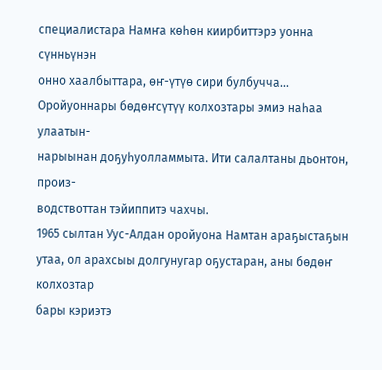специалистара Намҥа көһөн киирбиттэрэ уонна сүнньүнэн
онно хаалбыттара, өҥ-үтүө сири булбучча...
Оройуоннары бөдөҥсүтүү колхозтары эмиэ наһаа улаатын-
нарыынан доҕуһуолламмыта. Ити салалтаны дьонтон, произ-
водствоттан тэйиппитэ чахчы.
1965 сылтан Уус-Алдан оройуона Намтан араҕыстаҕын
утаа, ол арахсыы долгунугар оҕустаран, аны бөдөҥ колхозтар
бары кэриэтэ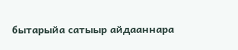бытарыйа сатыыр айдааннара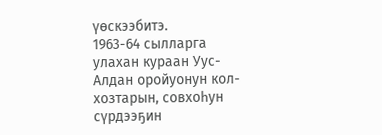үөскээбитэ.
1963-64 сылларга улахан кураан Уус-Алдан оройуонун кол-
хозтарын, совхоһун сүрдээҕин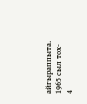айгыраппыта. 1965 сыл тох-
4